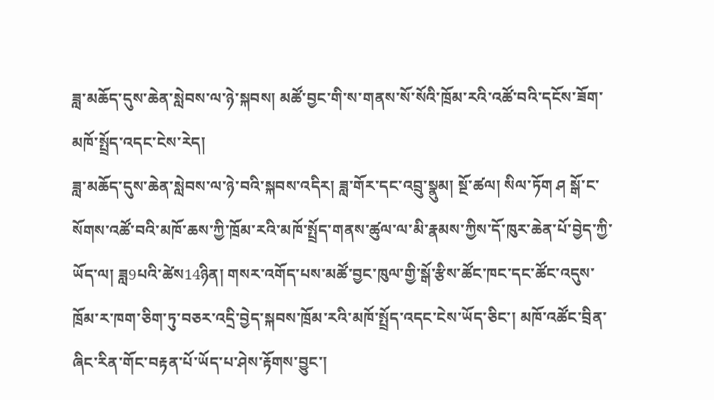ཟླ་མཆོད་དུས་ཆེན་སླེབས་ལ་ཉེ་སྐབས། མཚོ་བྱང་གི་ས་གནས་སོ་སོའི་ཁྲོམ་རའི་འཚོ་བའི་དངོས་ཟོག་མཁོ་སྤྲོད་འདང་ངེས་རེད།
ཟླ་མཆོད་དུས་ཆེན་སླེབས་ལ་ཉེ་བའི་སྐབས་འདིར། ཟླ་གོར་དང་འབྲུ་སྣུམ། སྔོ་ཚལ། སིལ་ཏོག ཤ སྒོ་ང་སོགས་འཚོ་བའི་མཁོ་ཆས་ཀྱི་ཁྲོམ་རའི་མཁོ་སྤྲོད་གནས་ཚུལ་ལ་མི་རྣམས་ཀྱིས་དོ་ཁུར་ཆེན་པོ་བྱེད་ཀྱི་ཡོད་ལ། ཟླ9པའི་ཚེས14ཉིན། གསར་འགོད་པས་མཚོ་བྱང་ཁུལ་གྱི་སྒོ་རྩིས་ཚོང་ཁང་དང་ཚོང་འདུས་ཁྲོམ་ར་ཁག་ཅིག་ཏུ་བཅར་འདྲི་བྱེད་སྐབས་ཁྲོམ་རའི་མཁོ་སྤྲོད་འདང་ངེས་ཡོད་ཅིང་། མཁོ་འཚོང་བྲིན་ཞིང་རིན་གོང་བརྟན་པོ་ཡོད་པ་ཤེས་རྟོགས་བྱུང་།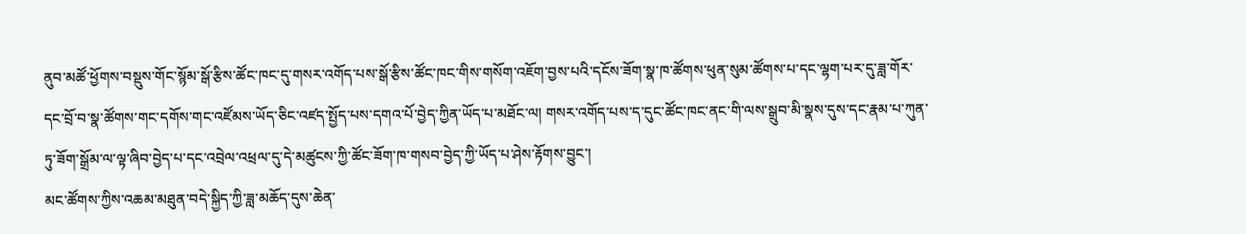ནུབ་མཚོ་ཕྱོགས་བསྡུས་གོང་སྙོམ་སྒོ་རྩིས་ཚོང་ཁང་དུ་གསར་འགོད་པས་སྒོ་རྩིས་ཚོང་ཁང་གིས་གསོག་འཇོག་བྱས་པའི་དངོས་ཟོག་སྣ་ཁ་ཚོགས་ཕུན་སུམ་ཚོགས་པ་དང་ལྷག་པར་དུ་ཟླ་གོར་དང་བྲོ་བ་སྣ་ཚོགས་གང་དགོས་གང་འཛོམས་ཡོད་ཅིང་འཛད་སྤྱོད་པས་དགའ་པོ་བྱེད་ཀྱིན་ཡོད་པ་མཐོང་ལ། གསར་འགོད་པས་ད་དུང་ཚོང་ཁང་ནང་གི་ལས་སྒྲུབ་མི་སྣས་དུས་དང་རྣམ་པ་ཀུན་ཏུ་ཟོག་སྒྲོམ་ལ་ལྟ་ཞིབ་བྱེད་པ་དང་འབྲེལ་འཕྲལ་དུ་དེ་མཚུངས་ཀྱི་ཚོང་ཟོག་ཁ་གསབ་བྱེད་ཀྱི་ཡོད་པ་ཤེས་རྟོགས་བྱུང་།
མང་ཚོགས་ཀྱིས་འཆམ་མཐུན་བདེ་སྐྱིད་ཀྱི་ཟླ་མཆོད་དུས་ཆེན་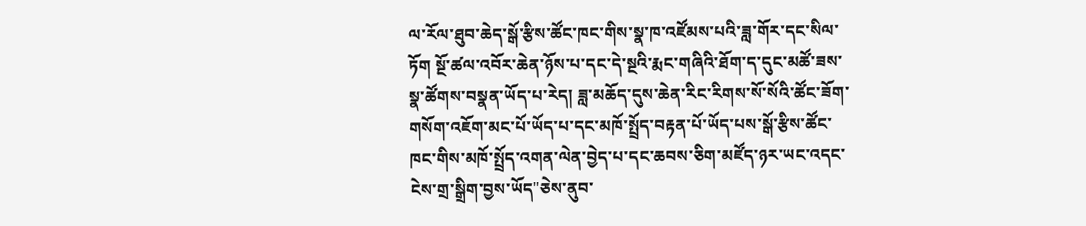ལ་རོལ་ཐུབ་ཆེད་སྒོ་རྩིས་ཚོང་ཁང་གིས་སྣ་ཁ་འཛོམས་པའི་ཟླ་གོར་དང་སིལ་ཏོག སྔོ་ཚལ་འབོར་ཆེན་ཉོས་པ་དང་དེ་སྔའི་རྨང་གཞིའི་ཐོག་ད་དུང་མཚོ་ཟས་སྣ་ཚོགས་བསྣན་ཡོད་པ་རེད། ཟླ་མཆོད་དུས་ཆེན་རིང་རིགས་སོ་སོའི་ཚོང་ཟོག་གསོག་འཇོག་མང་པོ་ཡོད་པ་དང་མཁོ་སྤྲོད་བརྟན་པོ་ཡོད་པས་སྒོ་རྩིས་ཚོང་ཁང་གིས་མཁོ་སྤྲོད་འགན་ལེན་བྱེད་པ་དང་ཆབས་ཅིག་མཛོད་ཉར་ཡང་འདང་ངེས་གྲ་སྒྲིག་བྱས་ཡོད"ཅེས་ནུབ་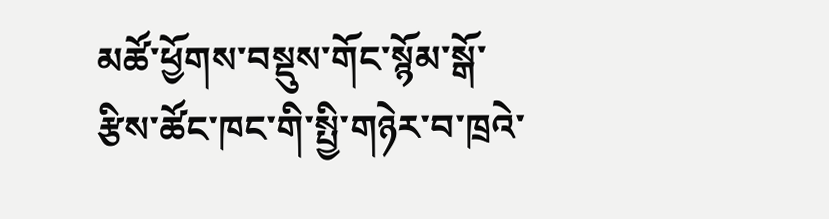མཚོ་ཕྱོགས་བསྡུས་གོང་སྙོམ་སྒོ་རྩིས་ཚོང་ཁང་གི་སྤྱི་གཉེར་བ་ཁྲའེ་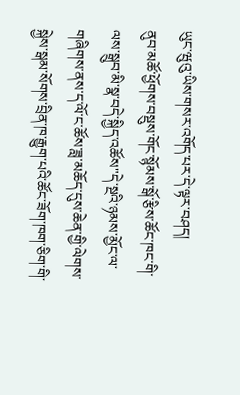ཡུང་ཝུའུ་ཡིས་གསར་འགོད་པར་དེ་ལྟར་བཤད།
ནུབ་མཚོ་ཕྱོགས་བསྡུས་གོང་སྙོམས་སྒོ་རྩིས་ཚོང་ཁང་གི་ལས་སྒྲུབ་མི་སྣ་བདེ་སྐྱིད་འཚོས"དེ་སྔའི་ཉམས་མྱོང་ལ་གཞིགས་ནས་ད་ལོ་ང་ཚོས་ཟླ་མཆོད་དུས་ཆེན་གྱི་ལེགས་སྐྱེས་སྒམ་སོགས་བྲིན་ཁ་རྒྱུག་པའི་ཚོང་ཟོག་ཁག་ཅིག་གི་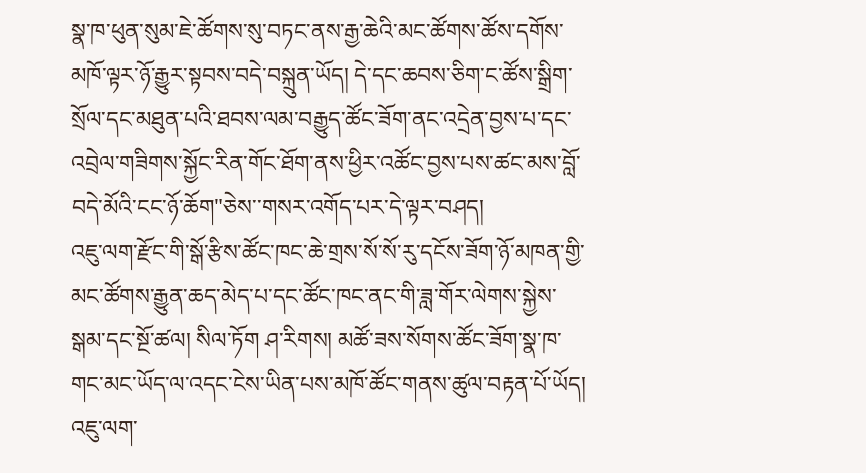སྣ་ཁ་ཕུན་སུམ་ཇེ་ཚོགས་སུ་བཏང་ནས་རྒྱ་ཆེའི་མང་ཚོགས་ཚོས་དགོས་མཁོ་ལྟར་ཉོ་རྒྱུར་སྟབས་བདེ་བསྐྲུན་ཡོད། དེ་དང་ཆབས་ཅིག་ང་ཚོས་སྒྲིག་སྲོལ་དང་མཐུན་པའི་ཐབས་ལམ་བརྒྱུད་ཚོང་ཟོག་ནང་འདྲེན་བྱས་པ་དང་འབྲེལ་གཟིགས་སྐྱོང་རིན་གོང་ཐོག་ནས་ཕྱིར་འཚོང་བྱས་པས་ཚང་མས་བློ་བདེ་མོའི་ངང་ཉོ་ཆོག"ཅེས་་གསར་འགོད་པར་དེ་ལྟར་བཤད།
འཇུ་ལག་རྫོང་གི་སྒོ་རྩིས་ཚོང་ཁང་ཆེ་གྲས་སོ་སོ་རུ་དངོས་ཟོག་ཉོ་མཁན་གྱི་མང་ཚོགས་རྒྱུན་ཆད་མེད་པ་དང་ཚོང་ཁང་ནང་གི་ཟླ་གོར་ལེགས་སྐྱེས་སྒམ་དང་སྔོ་ཚལ། སིལ་ཏོག ཤ་རིགས། མཚོ་ཟས་སོགས་ཚོང་ཟོག་སྣ་ཁ་གང་མང་ཡོད་ལ་འདང་ངེས་ཡིན་པས་མཁོ་ཚོང་གནས་ཚུལ་བརྟན་པོ་ཡོད།
འཇུ་ལག་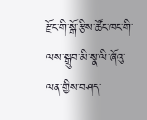རྫོང་གི་སྒོ་རྩིས་ཚོང་ཁང་གི་ལས་སྒྲུབ་མི་སྣ་ལི་ཞོའུ་ལན་གྱིས་བཤད་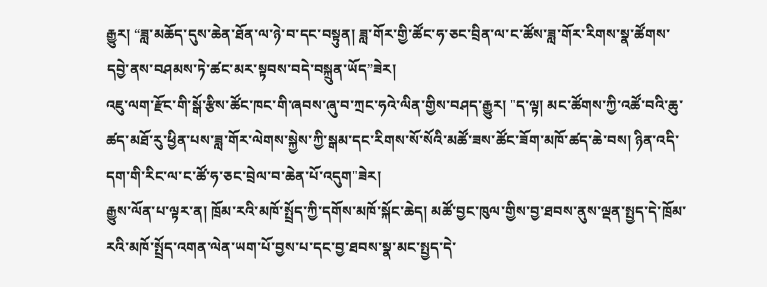རྒྱུར། “ཟླ་མཆོད་དུས་ཆེན་ཐོན་ལ་ཉེ་བ་དང་བསྟུན། ཟླ་གོར་གྱི་ཚོང་ཧ་ཅང་བྲིན་ལ་ང་ཚོས་ཟླ་གོར་རིགས་སྣ་ཚོགས་དབྱེ་ནས་བཤམས་ཏེ་ཚང་མར་སྟབས་བདེ་བསྐྲུན་ཡོད”ཟེར།
འཇུ་ལག་རྫོང་གི་སྒོ་རྩིས་ཚོང་ཁང་གི་ཞབས་ཞུ་བ་ཀྲང་ཧའེ་ལིན་གྱིས་བཤད་རྒྱུར། "ད་ལྟ། མང་ཚོགས་ཀྱི་འཚོ་བའི་ཆུ་ཚད་མཐོ་རུ་ཕྱིན་པས་ཟླ་གོར་ལེགས་སྐྱེས་ཀྱི་སྒམ་དང་རིགས་སོ་སོའི་མཚོ་ཟས་ཚོང་ཟོག་མཁོ་ཚད་ཆེ་བས། ཉིན་འདི་དག་གི་རིང་ལ་ང་ཚོ་ཧ་ཅང་བྲེལ་བ་ཆེན་པོ་འདུག"ཟེར།
རྒྱུས་ལོན་པ་ལྟར་ན། ཁྲོམ་རའི་མཁོ་སྤྲོད་ཀྱི་དགོས་མཁོ་སྐོང་ཆེད། མཚོ་བྱང་ཁུལ་གྱིས་བྱ་ཐབས་ནུས་ལྡན་སྤྱད་དེ་ཁྲོམ་རའི་མཁོ་སྤྲོད་འགན་ལེན་ཡག་པོ་བྱས་པ་དང་བྱ་ཐབས་སྣ་མང་སྤྱད་དེ་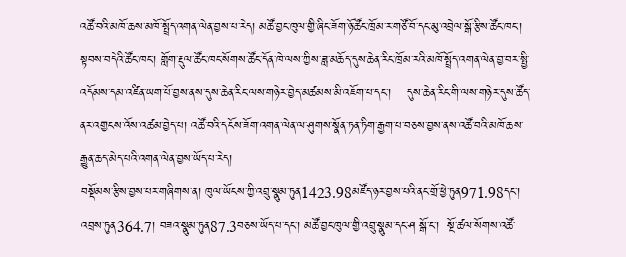འཚོ་བའི་མཁོ་ཆས་མཁོ་སྤྲོད་འགན་ལེན་བྱས་པ་རེད། མཚོ་བྱང་ཁུལ་གྱི་ཞིང་ཟོག་ཉོ་ཚོང་ཁྲོམ་ར་གཙོ་བོ་དང་མུ་འབྲེལ་སྒོ་རྩིས་ཚོང་ཁང་། སྟབས་བདེའི་ཚོང་ཁང་། གློག་རྡུལ་ཚོང་ཁང་སོགས་ཚོང་དོན་ཁེ་ལས་ཀྱིས་ཟླ་མཆོད་དུས་ཆེན་རིང་ཁྲོམ་རའི་མཁོ་སྤྲོད་འགན་ལེན་བྱ་བར་སྤྱི་འདོམས་དམ་འཛིན་ཡག་པོ་བྱས་ནས་དུས་ཆེན་རིང་ལས་གཉེར་བྱེད་མཚམས་མི་འཇོག་པ་དང་།    དུས་ཆེན་རིང་གི་ལས་གཉེར་དུས་ཚོད་ནར་འགྱངས་འོས་འཚམ་བྱེད་པ། འཚོ་བའི་དངོས་ཟོག་འགན་ལེན་ལ་ཤུགས་སྣོན་ཏན་ཏིག་རྒྱག་པ་བཅས་བྱས་ནས་འཚོ་བའི་མཁོ་ཆས་རྒྱུན་ཆད་མེད་པའི་འགན་ལེན་བྱས་ཡོད་པ་རེད།
བསྡོམས་རྩིས་བྱས་པར་གཞིགས་ན། ཁུལ་ཡོངས་ཀྱི་འབྲུ་སྣུམ་ཏུན1423.98མཛོད་ཉར་བྱས་པའི་ནང་གྲོ་ཕྱེ་ཏུན971.98དང་། འབྲས་ཏུན364.7། བཟའ་སྣུམ་ཏུན87.3བཅས་ཡོད་པ་དང་། མཚོ་བྱང་ཁུལ་གྱི་འབྲུ་སྣུམ་དང་ཤ སྒོ་ང་།  སྔོ་ཚལ་སོགས་འཚོ་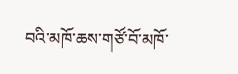བའི་མཁོ་ཆས་གཙོ་བོ་མཁོ་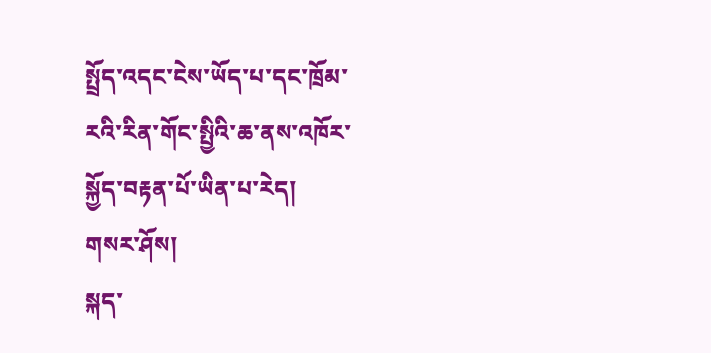སྤྲོད་འདང་ངེས་ཡོད་པ་དང་ཁྲོམ་རའི་རིན་གོང་སྤྱིའི་ཆ་ནས་འཁོར་སྐྱོད་བརྟན་པོ་ཡིན་པ་རེད།
གསར་ཤོས།
སྐད་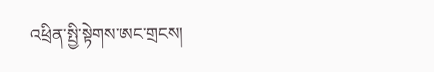འཕྲིན་སྤྱི་སྟེགས་ཨང་གྲངས།